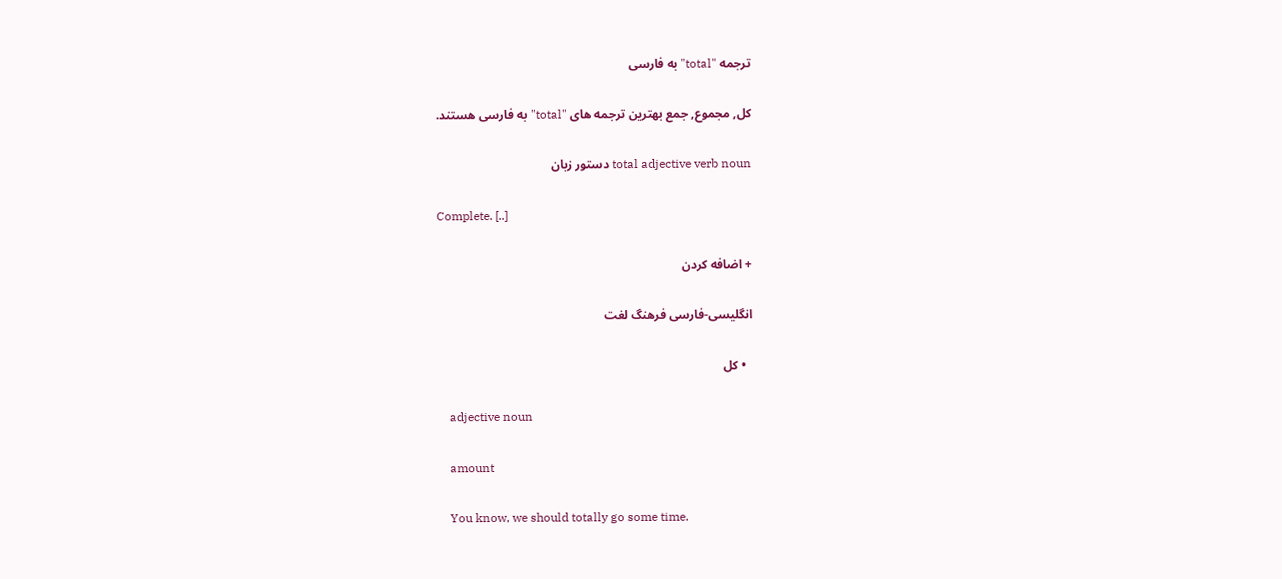ترجمه "total" به فارسی

کل, مجموع, جمع بهترین ترجمه های "total" به فارسی هستند.

total adjective verb noun دستور زبان

Complete. [..]

+ اضافه کردن

انگلیسی-فارسی فرهنگ لغت

  • کل

    adjective noun

    amount

    You know, we should totally go some time.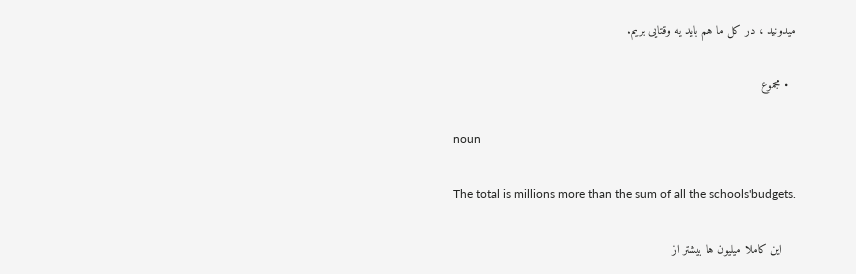میدونید ، در کل ما هم باید یه وقتایی بریم.

  • مجموع

    noun

    The total is millions more than the sum of all the schools'budgets.

    اين کاملا ميليون ها بيشتر از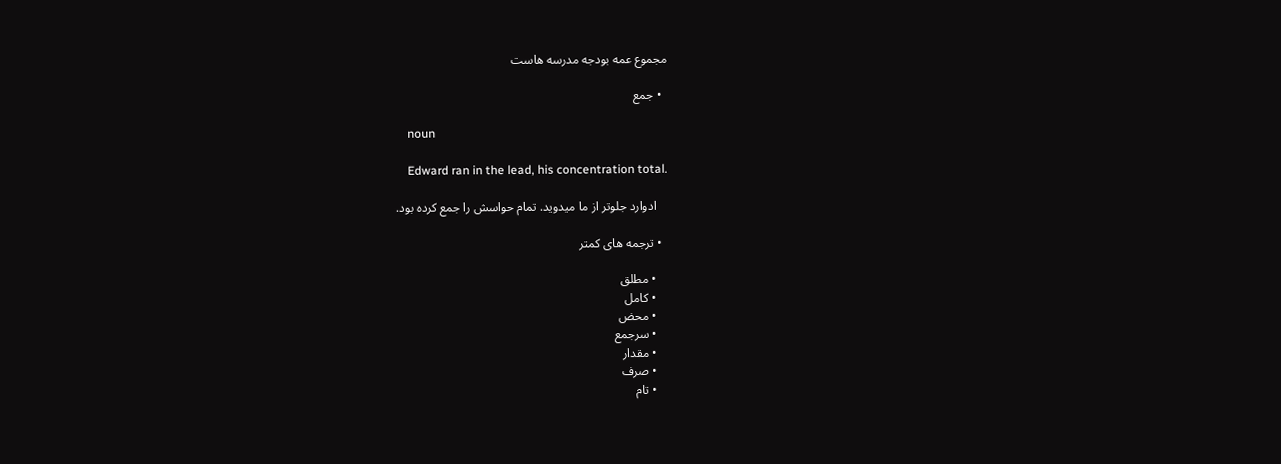مجموع عمه بودجه مدرسه هاست

  • جمع

    noun

    Edward ran in the lead, his concentration total.

    ادوارد جلوتر از ما میدوید. تمام حواسش را جمع کرده بود.

  • ترجمه های کمتر

    • مطلق
    • کامل
    • محض
    • سرجمع
    • مقدار
    • صرف
    • تام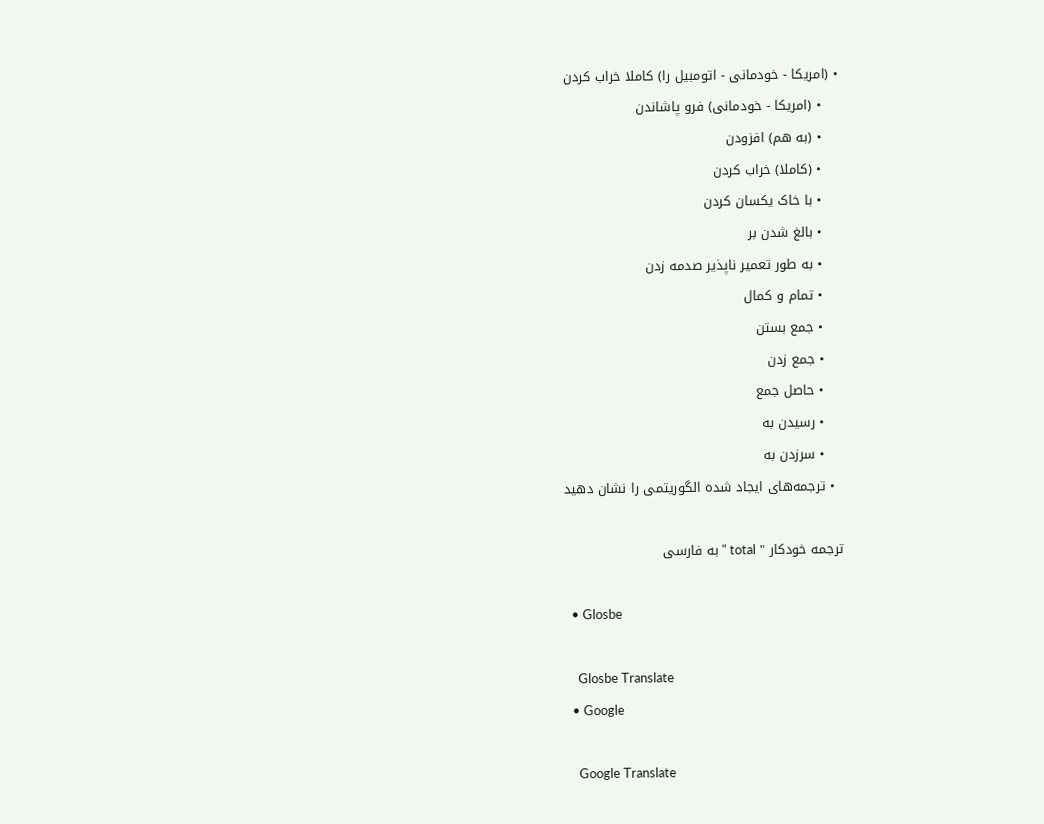• (امریکا - خودمانی - اتومبیل را) کاملا خراب کردن
    • (امریکا - خودمانی) فرو پاشاندن
    • (به هم) افزودن
    • (کاملا) خراب کردن
    • با خاک یکسان کردن
    • بالغ شدن بر
    • به طور تعمیر ناپذیر صدمه زدن
    • تمام و کمال
    • جمع بستن
    • جمع زدن
    • حاصل جمع
    • رسیدن به
    • سرزدن به
  • ترجمه‌های ایجاد شده الگوریتمی را نشان دهید

ترجمه خودکار " total " به فارسی

  • Glosbe

    Glosbe Translate
  • Google

    Google Translate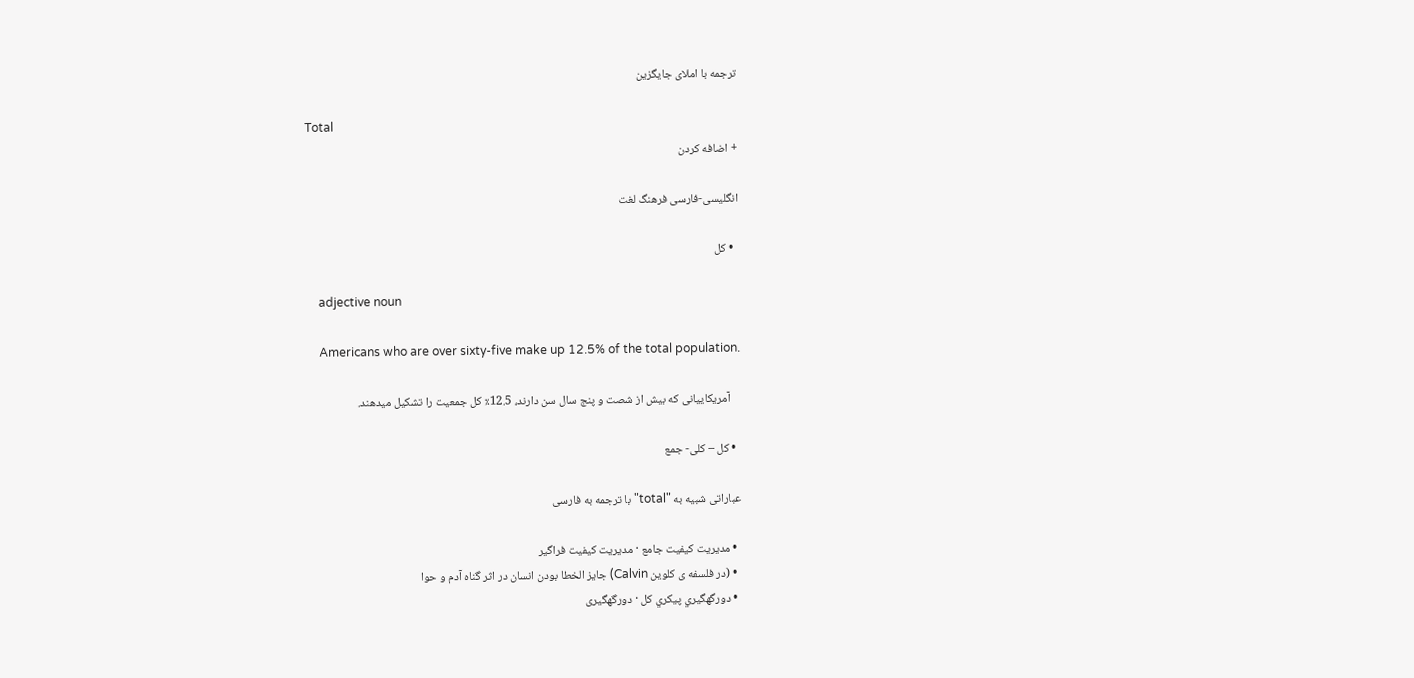ترجمه با املای جایگزین

Total
+ اضافه کردن

انگلیسی-فارسی فرهنگ لغت

  • کل

    adjective noun

    Americans who are over sixty-five make up 12.5% of the total population.

    آمریکاییانی که بیش از شصت و پنج سال سن دارند، 12.5٪ کل جمعیت را تشکیل میدهند.

  • کل – کلی- جمع

عباراتی شبیه به "total" با ترجمه به فارسی

  • مدیریت کیفیت جامع · مدیریت کیفیت فراگیر
  • (در فلسفه ی کلوین Calvin) جایز الخطا بودن انسان در اثر گناه آدم و حوا
  • دورگهگيري پيكري كل · دورگهگیری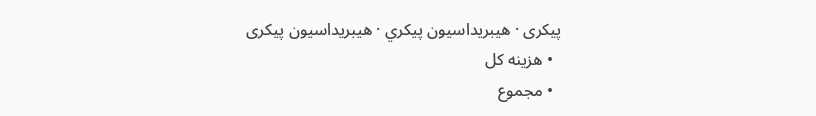پیکری · هیبریداسیون پيكري · هیبریداسیون پیکری
  • هزینه کل
  • مجموع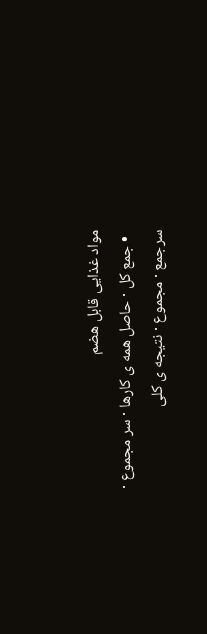مواد غذایی قابل هضم
  • جمع کل · حاصل همه ی کارها · سر مجموع · سرجمع · مجموع · نتیجه ی کلی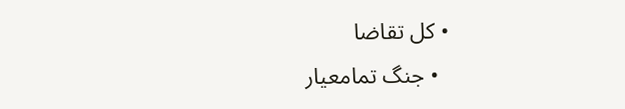• کل تقاضا
  • جنگ تمامعیار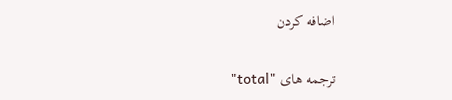اضافه کردن

ترجمه های "total"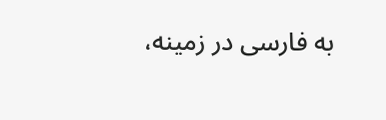به فارسی در زمینه،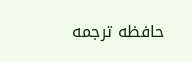حافظه ترجمه